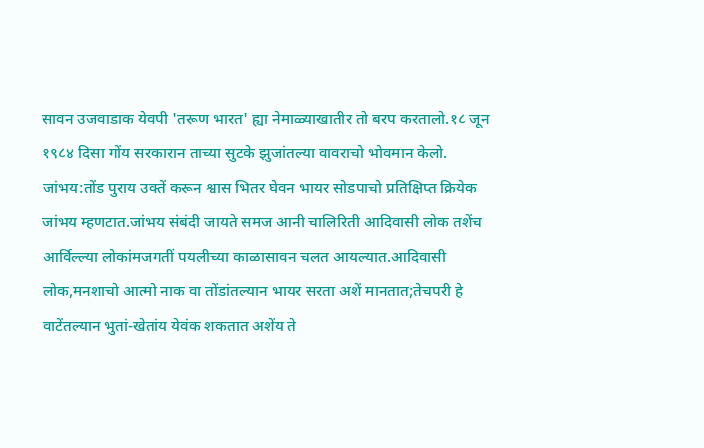सावन उजवाडाक येवपी 'तरूण भारत' ह्या नेमाळ्याखातीर तो बरप करतालो.१८ जून १९८४ दिसा गोंय सरकारान ताच्या सुटके झुजांतल्या वावराचो भोवमान केलो.
जांभय:तोंड पुराय उक्तें करून श्वास भितर घेवन भायर सोडपाचो प्रतिक्षिप्त क्रियेक जांभय म्हणटात.जांभय संबंदी जायते समज आनी चालिरिती आदिवासी लोक तशेंच आर्विल्ल्या लोकांमजगतीं पयलीच्या काळासावन चलत आयल्यात.आदिवासी लोक,मनशाचो आत्मो नाक वा तोंडांतल्यान भायर सरता अशें मानतात;तेचपरी हे वाटेंतल्यान भुतां-खेतांय येवंक शकतात अशेंय ते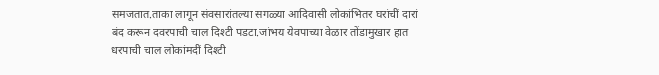समजतात.ताका लागून संवसारांतल्या सगळ्या आदिवासी लोकांभितर घरांचीं दारां बंद करून दवरपाची चाल दिश्टी पडटा.जांभय येवपाच्या वेळार तोंडामुखार हात धरपाची चाल लोकांमदीं दिश्टी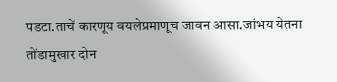पडटा.ताचें कारणूय वयलेप्रमाणूच जावन आसा.जांभय येतना तोंडामुखार दोन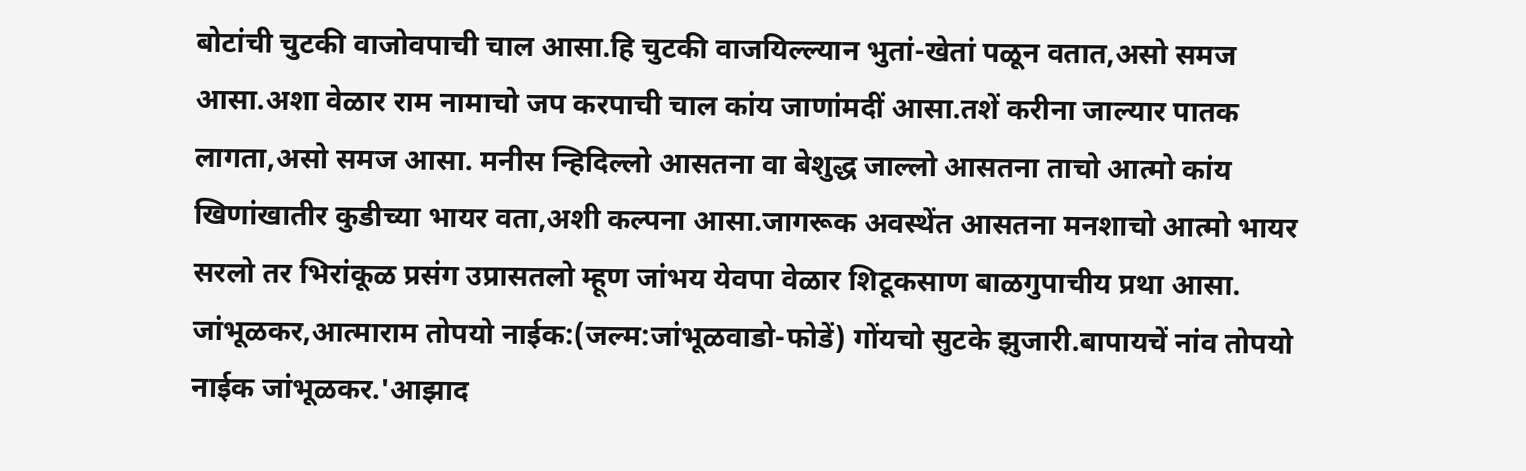बोटांची चुटकी वाजोवपाची चाल आसा.हि चुटकी वाजयिल्ल्यान भुतां-खेतां पळून वतात,असो समज आसा.अशा वेळार राम नामाचो जप करपाची चाल कांय जाणांमदीं आसा.तशें करीना जाल्यार पातक लागता,असो समज आसा. मनीस न्हिदिल्लो आसतना वा बेशुद्ध जाल्लो आसतना ताचो आत्मो कांय खिणांखातीर कुडीच्या भायर वता,अशी कल्पना आसा.जागरूक अवस्थेंत आसतना मनशाचो आत्मो भायर सरलो तर भिरांकूळ प्रसंग उप्रासतलो म्हूण जांभय येवपा वेळार शिटूकसाण बाळगुपाचीय प्रथा आसा.
जांभूळकर,आत्माराम तोपयो नाईक:(जल्म:जांभूळवाडो-फोडें) गोंयचो सुटके झुजारी.बापायचें नांव तोपयो नाईक जांभूळकर.'आझाद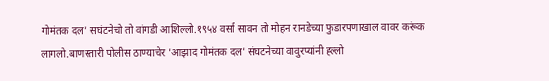गोमंतक दल' सघंटनेचो तो वांगडी आशिल्लो.१९५४ वर्सा सावन तो मोहन रानडेच्या फुडारपणाखाल वावर करूंक लागलो.बाणस्तारी पोलीस ठाण्याचेर 'आझाद गोमंतक दल' संघटनेच्या वावुरप्यांनी ह्ल्लो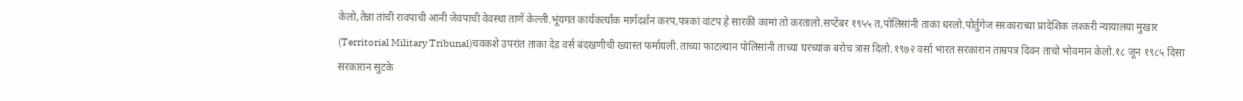केलो,तेन्ना तांची रावपाची आनी जेवपाची वेवस्था ताणें केल्ली.भूंयगत कार्यकर्त्यांक मार्गदर्शन करप,पत्रकां वांटप हे सारकीं कामां तो करतालो.सप्टेंबर १९५५ त,पोलिसांनी ताका धरलो.पोर्तुगेज सरकाराच्या प्रादेशिक लश्करी न्यायालया मुखार (Territorial Military Tribunal)चवकशे उपरांत ताका देड वर्स बंदखणीची ख्यास्त फर्मायली.ताच्या फाटल्यान पोलिसांनी ताच्या घरच्यांक बरोच त्रास दिलो.१९७२ वर्सा भारत सरकारान ताम्रपत्र दिवन ताचो भोवमान केलो.१८ जून १९८५ दिसा सरकारान सुटके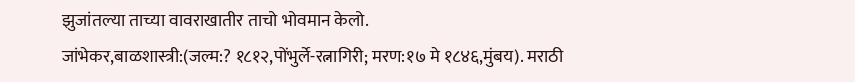झुजांतल्या ताच्या वावराखातीर ताचो भोवमान केलो.
जांभेकर,बाळशास्त्री:(जल्म:? १८१२,पोंभुर्ले-रत्नागिरी; मरण:१७ मे १८४६,मुंबय). मराठी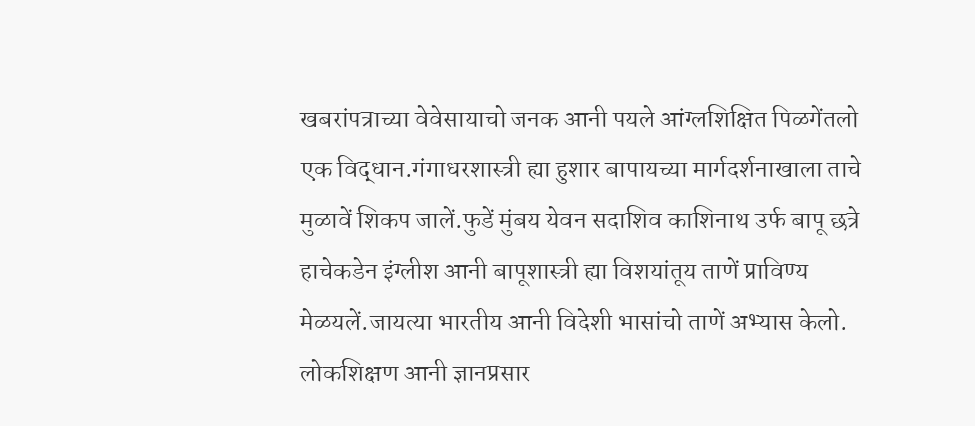खबरांपत्राच्या वेवेसायाचो जनक आनी पयले आंग्लशिक्षित पिळगेंतलो एक विद्धान.गंगाधरशास्त्री ह्या हुशार बापायच्या मार्गदर्शनाखाला ताचे मुळावें शिकप जालें.फुडें मुंबय येवन सदाशिव काशिनाथ उर्फ बापू छत्रे हाचेकडेन इंग्लीश आनी बापूशास्त्री ह्या विशयांतूय ताणें प्राविण्य मेळयलें.जायत्या भारतीय आनी विदेशी भासांचो ताणें अभ्यास केलो. लोकशिक्षण आनी ज्ञानप्रसार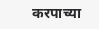करपाच्या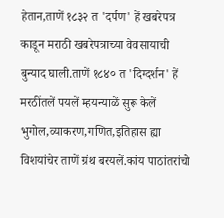हेतान,ताणें १८३२ त 'दर्पण' हें खबरेपत्र काडून मराठी खबरेपत्राच्या वेवसायाची बुन्याद घाली.ताणें १८४० त 'दिग्दर्शन' हें मरठींतलें पयलें म्हयन्याळें सुरू केलें भुगोल,व्याकरण,गणित,इतिहास ह्या विशयांचेर ताणें ग्रंथ बरयलें.कांय पाठांतरांचो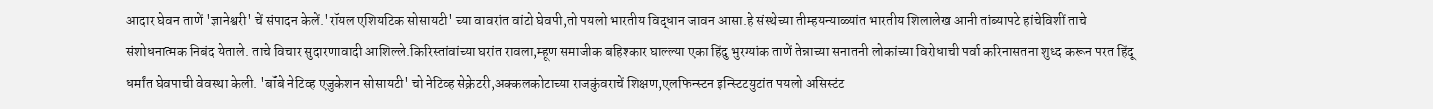आदार घेवन ताणें 'ज्ञानेश्वरी' चें संपादन केलें.'रॉयल एशियटिक सोसायटी' च्या वावरांत वांटो घेवपी,तो पयलो भारतीय विद्धान जावन आसा.हे संस्थेच्या तीम्हयन्याळ्यांत भारतीय शिलालेख आनी तांब्यापटे हांचेविशीं ताचे संशोधनात्मक निबंद येताले. ताचे विचार सुदारणावादी आशिल्ले.किरिस्तांवांच्या घरांत रावला,म्हूण समाजीक बहिश्कार घाल्ल्या एका हिंदु भुरग्यांक ताणें तेन्नाच्या सनातनी लोकांच्या विरोधाची पर्वा करिनासतना शुध्द करून परत हिंदू धर्मांत घेवपाची वेवस्था केली. 'बॉंबे नेटिव्ह एजुकेशन सोसायटी' चो नेटिव्ह सेक्रेटरी,अक्कलकोटाच्या राजकुंवराचें शिक्षण,एलफिन्स्टन इन्स्टिटयुटांत पयलो असिस्टंट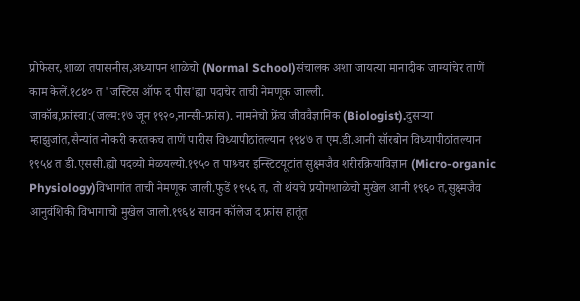प्रोफेसर,शाळा तपासनीस,अध्यापन शाळेचो (Normal School)संचालक अशा जायत्या मानादीक जाग्यांचेर ताणें काम केलें.१८४० त 'जस्टिस ऑफ द पीस'ह्या पदाचेर ताची नेमणूक जाल्ली.
जाकॉब,फ्रांस्वा:(जल्म:१७ जून १९२०,नान्सी-फ्रांस). नामनेचो फ्रेंच जीववैज्ञानिक (Biologist).दुसऱ्या म्हाझुजांत,सैन्यांत नोकरी करतकच ताणें पारीस विध्यापीठांतल्यान १९४७ त एम.डी.आनी सॉरबोन विध्यापीठांतल्यान १९५४ त डी.एससी.ह्यो पदव्यो मेळयल्यो.१९५० त पाश्र्चर इन्स्टिटयूटांत सुक्ष्मजैव शरीरक्रियाविज्ञान (Micro-organic Physiology)विभागांत ताची नेमणूक जाली.फुडें १९५६ त, तो थंयचे प्रयोगशाळेचो मुखेल आनी १९६० त,सुक्ष्मजैव आनुवंशिकी विभागाचो मुखेल जालो.१९६४ सावन कॉलेज द फ्रांस हातूंत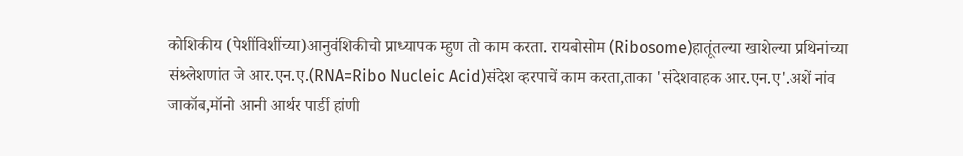कोशिकीय (पेशींविशींच्या)आनुवंशिकीचो प्राध्यापक म्हुण तो काम करता. रायबोसोम (Ribosome)हातूंतल्या खाशेल्या प्रथिनांच्या संश्र्लेशणांत जे आर.एन.ए.(RNA=Ribo Nucleic Acid)संदेश व्हरपाचें काम करता,ताका 'संदेशवाहक आर.एन.ए'.अशें नांव जाकॉब,मॉनो आनी आर्थर पार्डी हांणी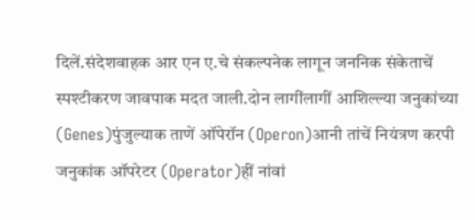दिलें.संदेशवाहक आर एन ए.चे संकल्पनेक लागून जननिक संकेताचें स्पश्टीकरण जावपाक मदत जाली.दोन लागींलागीं आशिल्ल्या जनुकांच्या (Genes)पुंजुल्याक ताणें ऑपेरॉन (Operon)आनी तांचें नियंत्रण करपी जनुकांक ऑपरेटर (Operator)हीं नांवां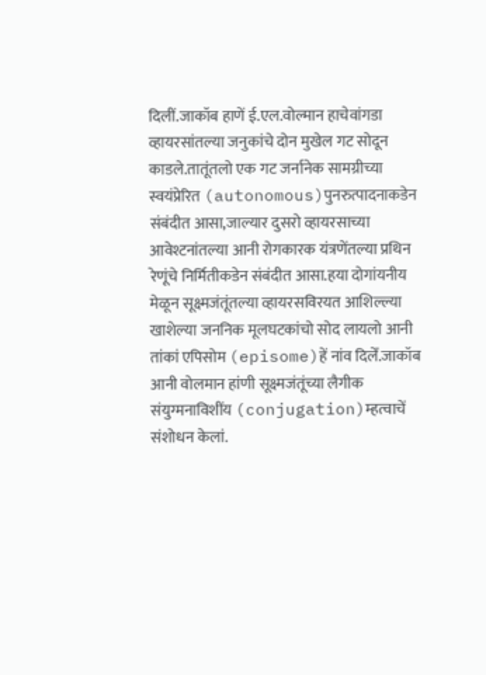दिलीं.जाकॉब हाणें ई.एल.वोल्मान हाचेवांगडा व्हायरसांतल्या जनुकांचे दोन मुखेल गट सोदून काडले.तातूंतलो एक गट जर्नानेक सामग्रीच्या स्वयंप्रेरित (autonomous)पुनरुत्पादनाकडेन संबंदीत आसा,जाल्यार दुसरो व्हायरसाच्या आवेश्टनांतल्या आनी रोगकारक यंत्रणेंतल्या प्रथिन रेणूंचे निर्मितीकडेन संबंदीत आसा.हया दोगांयनीय मेळून सूक्ष्मजंतूंतल्या व्हायरसविरयत आशिल्ल्या खाशेल्या जननिक मूलघटकांचो सोद लायलो आनी तांकां एपिसोम (episome)हें नांव दिलेँ.जाकॉब आनी वोलमान हांणी सूक्ष्मजंतूंच्या लैगीक संयुग्मनाविशींय (conjugation)म्हत्वाचें संशोधन केलां.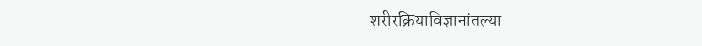शरीरक्रियाविज्ञानांतल्या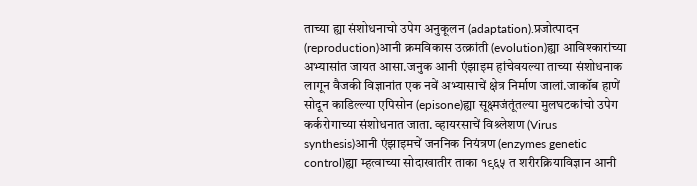ताच्या ह्या संशोधनाचो उपेग अनुकूलन (adaptation).प्रजोत्पादन (reproduction)आनी क्रमविकास उत्क्रांती (evolution)ह्या आविश्कारांच्या अभ्यासांत जायत आसा.जनुक आनी एंझाइम हांचेवयल्या ताच्या संशोधनाक लागून वैजकी विज्ञानांत एक नवें अभ्यासाचें क्षेत्र निर्माण जालां.जाकॉब हाणें सोदून काडिल्ल्या एपिसोन (episone)ह्या सूक्ष्मजंतूंतल्या मुलघटकांचो उपेग कर्करोगाच्या संशोधनात जाता. व्हायरसाचें विश्र्लेशण (Virus synthesis)आनी एंझाइमचें जननिक नियंत्रण (enzymes genetic control)ह्या म्हत्वाच्या सोदाखातीर ताका १९६५ त शरीरक्रियाविज्ञान आनी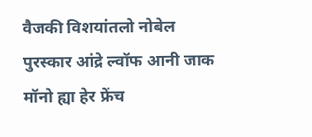वैजकी विशयांतलो नोबेल पुरस्कार आंद्रे ल्वॉफ आनी जाक मॉनो ह्या हेर फ्रेंच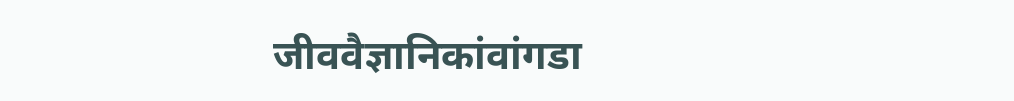जीववैज्ञानिकांवांगडा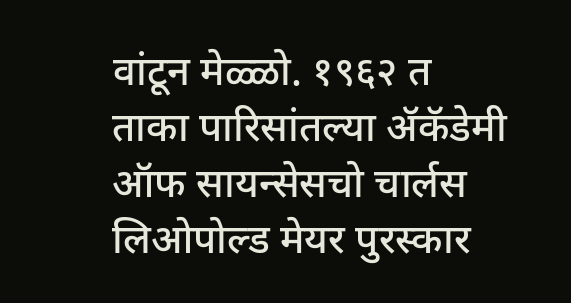वांटून मेळ्ळो. १९६२ त ताका पारिसांतल्या ॲकॅडेमी ऑफ सायन्सेसचो चार्लस लिओपोल्ड मेयर पुरस्कार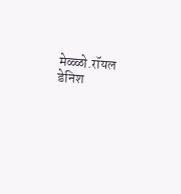मेळ्ळो.रॉयल डेनिश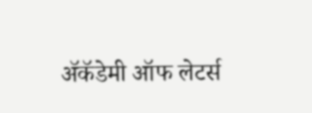ॲकॅडेमी ऑफ लेटर्स